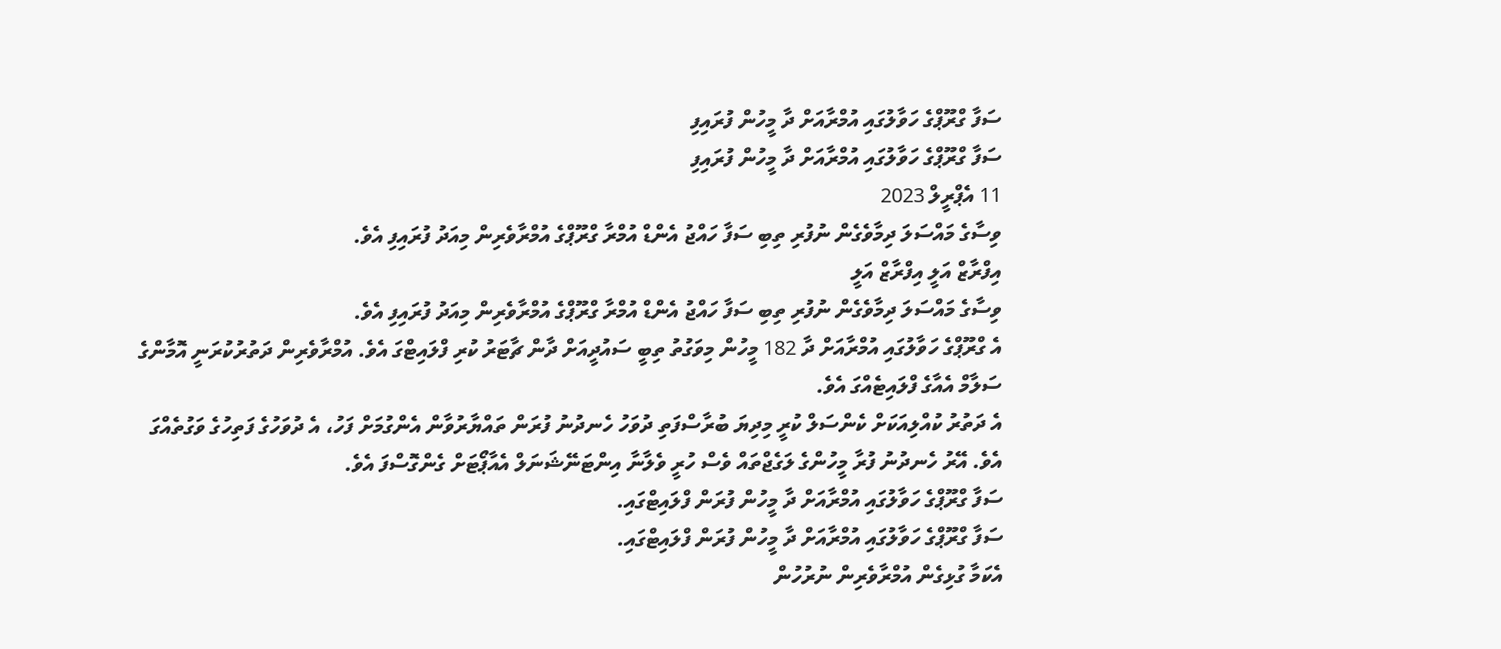ސަފާ ގްރޫޕްގެ ހަވާލުގައި އުމްރާއަށް ދާ މީހުން ފުރައިފި
ސަފާ ގްރޫޕްގެ ހަވާލުގައި އުމްރާއަށް ދާ މީހުން ފުރައިފި
11 އެޕްރީލް 2023
ވިސާގެ މައްސަލަ ދިމާވެގެން ނުފުރި ތިބި ސަފާ ހައްޖު އެންޑް އުމްރާ ގްރޫޕްގެ އުމްރާވެރިން މިއަދު ފުރައިފި އެވެ.
އިފްރާޒް އަލީ އިފްރާޒް އަލީ
ވިސާގެ މައްސަލަ ދިމާވެގެން ނުފުރި ތިބި ސަފާ ހައްޖު އެންޑް އުމްރާ ގްރޫޕްގެ އުމްރާވެރިން މިއަދު ފުރައިފި އެވެ.
އެ ގްރޫޕްގެ ހަވާލުގައި އުމްރާއަށް ދާ 182 މީހުން މިވަގުތު ތިބީ ސައުދީއަށް ދާން ޗާޓަރު ކުރި ފްލައިޓްގަ އެވެ. އުމްރާވެރިން ދަތުރުކުރަނީ އޮމާންގެ ސަލާމް އެއާގެ ފްލައިޓެއްގަ އެވެ.
އެ ދަތުރު ކުއްލިއަކަށް ކެންސަލް ކުރީ މިދިޔަ ބުރާސްފަތި ދުވަހު ހެނދުނު ފުރަން ތައްޔާރުވާން އެންގުމަށް ފަހު، އެ ދުވަހުގެ ފަތިހުގެ ވަގުތެއްގަ އެވެ. އޭރު ހެނދުނު ފުރާ މީހުންގެ ލަގެޖްތައް ވެސް ހުރީ ވެލާނާ އިންޓަނޭޝަނަލް އެއާޕޯޓަށް ގެންގޮސްފަ އެވެ.
ސަފާ ގްރޫޕްގެ ހަވާލުގައި އުމްރާއަށް ދާ މީހުން ފުރަން ފްލައިޓްގައި.
ސަފާ ގްރޫޕްގެ ހަވާލުގައި އުމްރާއަށް ދާ މީހުން ފުރަން ފްލައިޓްގައި.
އެކަމާ ގުޅިގެން އުމްރާވެރިން ނުރުހުން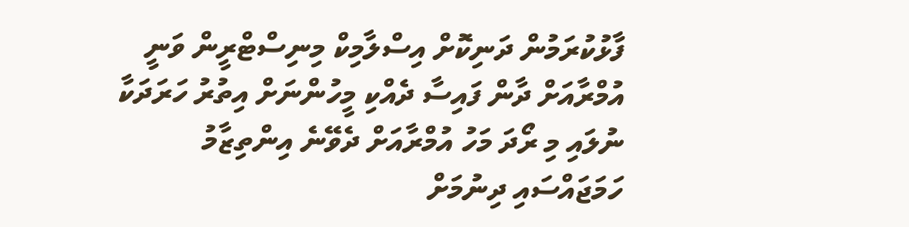ފާޅުކުރަމުން ދަނިކޮށް އިސްލާމިކް މިނިސްޓްރީން ވަނީ އުމްރާއަށް ދާން ފައިސާ ދެއްކި މީހުންނަށް އިތުރު ހަރަދަކާ ނުލައި މި ރޯދަ މަހު އުމްރާއަށް ދެވޭނެ އިންތިޒާމު ހަމަޖައްސައި ދިނުމަށް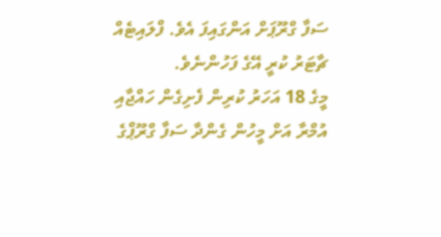ސަފާ ގްރޫޕަށް އަންގައިފަ އެވެ. ފްލައިޓެއް ޗާޓަރު ކުރީ އޭގެ ފަހުންނެވެ.
މީގެ 18 އަހަރު ކުރިން ފެށިގެން ހައްޖާއި އުމްރާ އަށް މީހުން ގެންދާ ސަފާ ގްރޫޕްގެ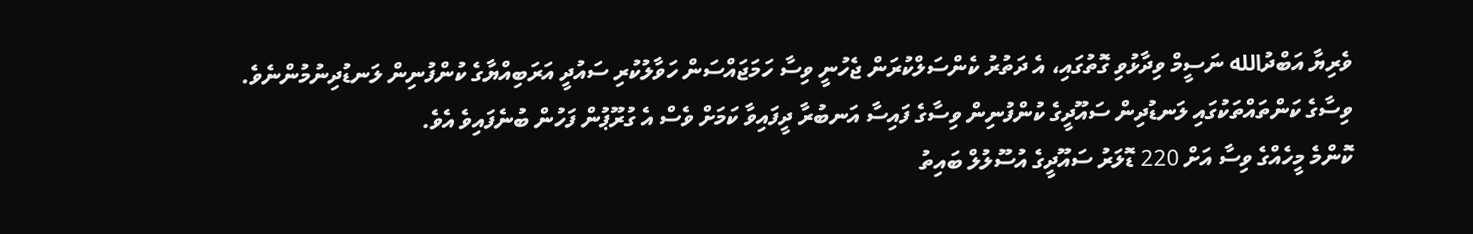ވެރިޔާ އަބްދުالله ނަސީމް ވިދާޅުވި ގޮތުގައި، އެ ދަތުރު ކެންސަލްކުރަން ޖެހުނީ ވިސާ ހަމަޖައްސަން ހަވާލުކުރި ސައުދީ އަރަބިއްޔާގެ ކުންފުނިން ލަނޑުދިނުމުންނެވެ.
ވިސާގެ ކަންތައްތަކުގައި ލަނޑުދިން ސައޫދީގެ ކުންފުނިން ވިސާގެ ފައިސާ އަނބުރާ ދީފައިވާ ކަމަށް ވެސް އެ ގުރޫޕުން ފަހުން ބުނެފައިވެ އެވެ.
ކޮންމެ މީހެއްގެ ވިސާ އަށް 220 ޑޮލަރު ސައޫދީގެ އުސޫލުލް ބައިތު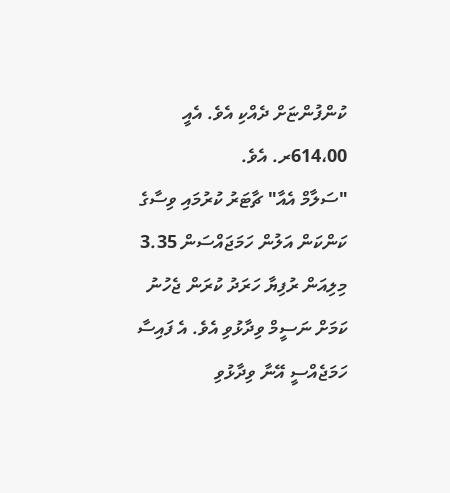ކުންފުންޏަށް ދެއްކި އެވެ. އެއީ 614،00ރ. އެވެ.
"ސަލާމް އެއާ" ޗާޓަރު ކުރުމައި ވިސާގެ ކަންކަން އަލުން ހަމަޖައްސަން 3.35 މިލިއަން ރުފިޔާ ހަރަދު ކުރަން ޖެހުނު ކަމަށް ނަސީމް ވިދާޅުވި އެވެ. އެ ފައިސާ ހަމަޖެއްސީ އޭނާ ވިދާޅުވި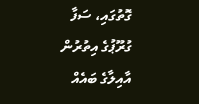ގޮތުގައި، ސަފާ ގުރޫޕުގެ އިތުރުން އާއިލާގެ ބައެއް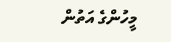މީހުންގެ އަތުން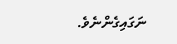ނަގައިގެންނެވެ.